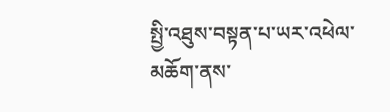སྤྱི་འཐུས་བསྟན་པ་ཡར་འཕེལ་མཆོག་ནས་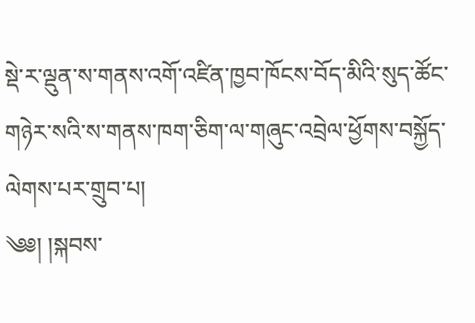སྡེ་ར་ལྡུན་ས་གནས་འགོ་འཛིན་ཁྱབ་ཁོངས་བོད་མིའི་སུད་ཚོང་གཉེར་སའི་ས་གནས་ཁག་ཅིག་ལ་གཞུང་འབྲེལ་ཕྱོགས་བསྐྱོད་ལེགས་པར་གྲུབ་པ།
༄༅། །སྐབས་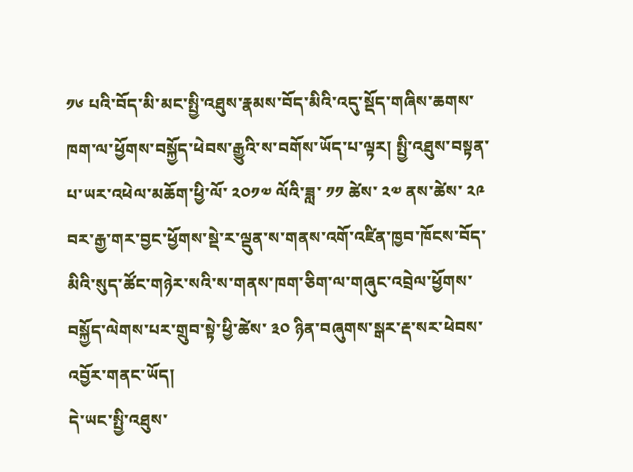༡༦ པའི་བོད་མི་མང་སྤྱི་འཐུས་རྣམས་བོད་མིའི་འདུ་སྡོད་གཞིས་ཆགས་ཁག་ལ་ཕྱོགས་བསྐྱོད་ཕེབས་རྒྱུའི་ས་བགོས་ཡོད་པ་ལྟར། སྤྱི་འཐུས་བསྟན་པ་ཡར་འཕེལ་མཆོག་ཕྱི་ལོ་ ༢༠༡༧ ལོའི་ཟླ་ ༡༡ ཚེས་ ༢༧ ནས་ཚེས་ ༢༩ བར་རྒྱ་གར་བྱང་ཕྱོགས་སྡེ་ར་ལྡུན་ས་གནས་འགོ་འཛིན་ཁྱབ་ཁོངས་བོད་མིའི་སུད་ཚོང་གཉེར་སའི་ས་གནས་ཁག་ཅིག་ལ་གཞུང་འབྲེལ་ཕྱོགས་བསྐྱོད་ལེགས་པར་གྲུབ་སྟེ་ཕྱི་ཚེས་ ༣༠ ཉིན་བཞུགས་སྒར་རྡ་སར་ཕེབས་འབྱོར་གནང་ཡོད།
དེ་ཡང་སྤྱི་འཐུས་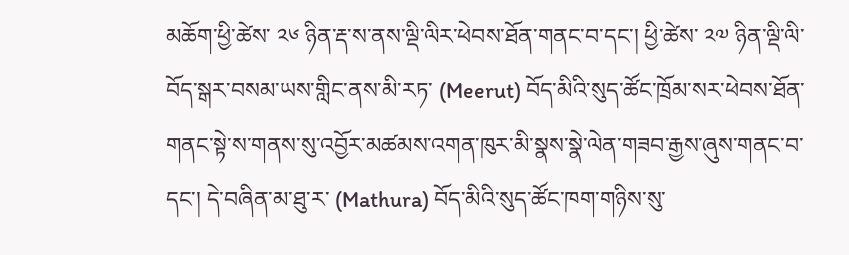མཆོག་ཕྱི་ཚེས་ ༢༦ ཉིན་རྡ་ས་ནས་ལྡི་ལིར་ཕེབས་ཐོན་གནང་བ་དང་། ཕྱི་ཚེས་ ༢༧ ཉིན་ལྡི་ལི་བོད་སྒར་བསམ་ཡས་གླིང་ནས་མི་རཏ་ (Meerut) བོད་མིའི་སུད་ཚོང་ཁྲོམ་སར་ཕེབས་ཐོན་གནང་སྟེ་ས་གནས་སུ་འབྱོར་མཚམས་འགན་ཁུར་མི་སྣས་སྣེ་ལེན་གཟབ་རྒྱས་ཞུས་གནང་བ་དང་། དེ་བཞིན་མ་ཐུ་ར་ (Mathura) བོད་མིའི་སུད་ཚོང་ཁག་གཉིས་སུ་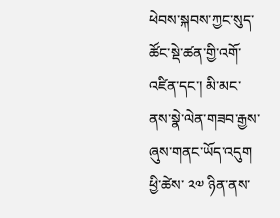ཕེབས་སྐབས་ཀྱང་སུད་ཚོང་སྡེ་ཚན་གྱི་འགོ་འཛིན་དང་། མི་མང་ནས་སྣེ་ལེན་གཟབ་རྒྱས་ཞུས་གནང་ཡོད་འདུག
ཕྱི་ཚེས་ ༢༧ ཉིན་ནས་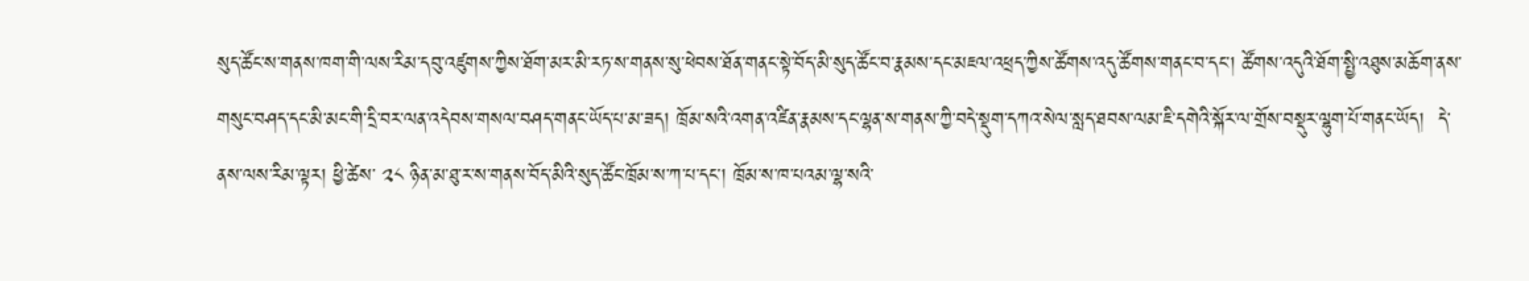སུད་ཚོང་ས་གནས་ཁག་གི་ལས་རིམ་དབུ་འཛུགས་ཀྱིས་ཐོག་མར་མི་རཏ་ས་གནས་སུ་ཕེབས་ཐོན་གནང་སྟེ་བོད་མི་སུད་ཚོང་བ་རྣམས་དང་མཇལ་འཕྲད་ཀྱིས་ཚོགས་འདུ་ཚོགས་གནང་བ་དང་། ཚོགས་འདུའི་ཐོག་སྤྱི་འཐུས་མཆོག་ནས་གསུང་བཤད་དང་མི་མང་གི་དྲི་བར་ལན་འདེབས་གསལ་བཤད་གནང་ཡོད་པ་མ་ཟད། ཁྲོམ་སའི་འགན་འཛིན་རྣམས་དང་ལྷན་ས་གནས་ཀྱི་བདེ་སྡུག་དཀའ་སེལ་སླད་ཐབས་ལམ་ཇི་དགེའི་སྐོར་ལ་གྲོས་བསྡུར་ལྷུག་པོ་གནང་ཡོད།  དེ་ནས་ལས་རིམ་ལྟར། ཕྱི་ཚེས་ ༢༨ ཉིན་མ་ཐུ་ར་ས་གནས་བོད་མིའི་སུད་ཚོང་ཁྲོམ་ས་ཀ་པ་དང་། ཁྲོམ་ས་ཁ་པའམ་ལྷ་སའི་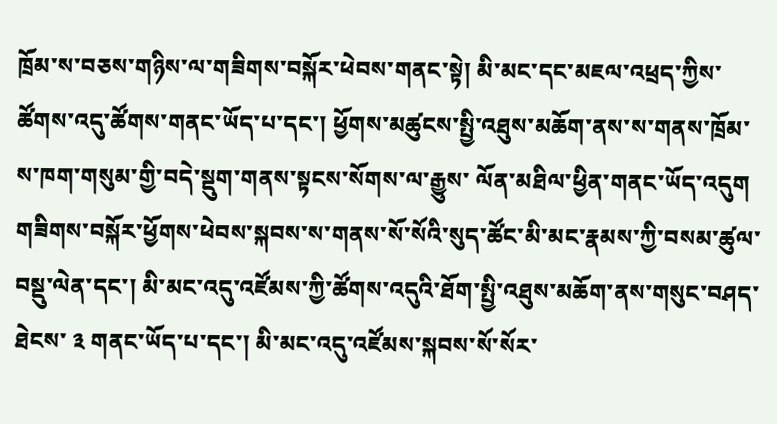ཁྲོམ་ས་བཅས་གཉིས་ལ་གཟིགས་བསྐོར་ཕེབས་གནང་སྟེ། མི་མང་དང་མཇལ་འཕྲད་ཀྱིས་ཚོགས་འདུ་ཚོགས་གནང་ཡོད་པ་དང་། ཕྱོགས་མཚུངས་སྤྱི་འཐུས་མཆོག་ནས་ས་གནས་ཁྲོམ་ས་ཁག་གསུམ་གྱི་བདེ་སྡུག་གནས་སྟངས་སོགས་ལ་རྒྱུས་ ལོན་མཐིལ་ཕྱིན་གནང་ཡོད་འདུག
གཟིགས་བསྐོར་ཕྱོགས་ཕེབས་སྐབས་ས་གནས་སོ་སོའི་སུད་ཚོང་མི་མང་རྣམས་ཀྱི་བསམ་ཚུལ་བསྡུ་ལེན་དང་། མི་མང་འདུ་འཛོམས་ཀྱི་ཚོགས་འདུའི་ཐོག་སྤྱི་འཐུས་མཆོག་ནས་གསུང་བཤད་ཐེངས་ ༣ གནང་ཡོད་པ་དང་། མི་མང་འདུ་འཛོམས་སྐབས་སོ་སོར་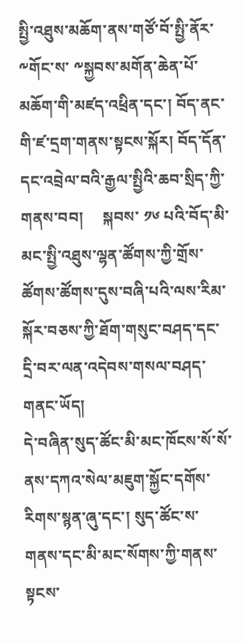སྤྱི་འཐུས་མཆོག་ནས་གཙོ་བོ་སྤྱི་ནོར་ ༸གོང་ས་ ༸སྐྱབས་མགོན་ཆེན་པོ་མཆོག་གི་མཛད་འཕྲིན་དང་། བོད་ནང་གི་ཛ་དྲག་གནས་སྟངས་སྐོར། བོད་དོན་དང་འབྲེལ་བའི་རྒྱལ་སྤྱིའི་ཆབ་སྲིད་ཀྱི་གནས་བབ།     སྐབས་ ༡༦ པའི་བོད་མི་མང་སྤྱི་འཐུས་ལྷན་ཚོགས་ཀྱི་གྲོས་ཚོགས་ཚོགས་དུས་བཞི་པའི་ལས་རིམ་སྐོར་བཅས་ཀྱི་ཐོག་གསུང་བཤད་དང་དྲི་བར་ལན་འདེབས་གསལ་བཤད་གནང་ཡོད།
དེ་བཞིན་སུད་ཚོང་མི་མང་ཁོངས་སོ་སོ་ནས་དཀའ་སེལ་མཇུག་སྐྱོང་དགོས་རིགས་སྙན་ཞུ་དང་། སུད་ཚོང་ས་གནས་དང་མི་མང་སོགས་ཀྱི་གནས་སྟངས་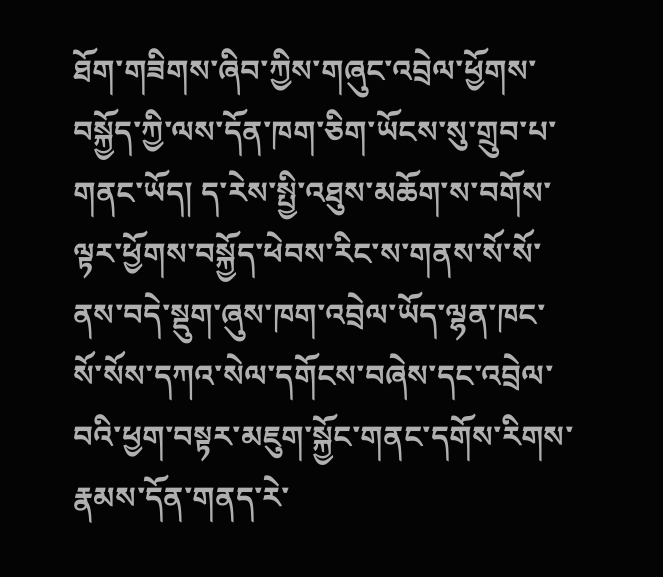ཐོག་གཟིགས་ཞིབ་ཀྱིས་གཞུང་འབྲེལ་ཕྱོགས་བསྐྱོད་ཀྱི་ལས་དོན་ཁག་ཅིག་ཡོངས་སུ་གྲུབ་པ་གནང་ཡོད། ད་རེས་སྤྱི་འཐུས་མཆོག་ས་བགོས་ལྟར་ཕྱོགས་བསྐྱོད་ཕེབས་རིང་ས་གནས་སོ་སོ་ནས་བདེ་སྡུག་ཞུས་ཁག་འབྲེལ་ཡོད་ལྷན་ཁང་སོ་སོས་དཀའ་སེལ་དགོངས་བཞེས་དང་འབྲེལ་བའི་ཕྱག་བསྟར་མཇུག་སྐྱོང་གནང་དགོས་རིགས་རྣམས་དོན་གནད་རེ་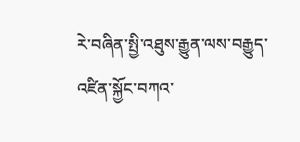རེ་བཞིན་སྤྱི་འཐུས་རྒྱུན་ལས་བརྒྱུད་འཛིན་སྐྱོང་བཀའ་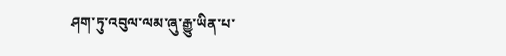ཤག་ཏུ་འབུལ་ལམ་ཞུ་རྒྱུ་ཡིན་པ་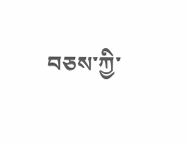བཅས་ཀྱི་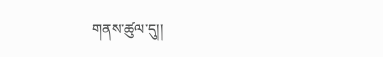གནས་ཚུལ་དུ།།